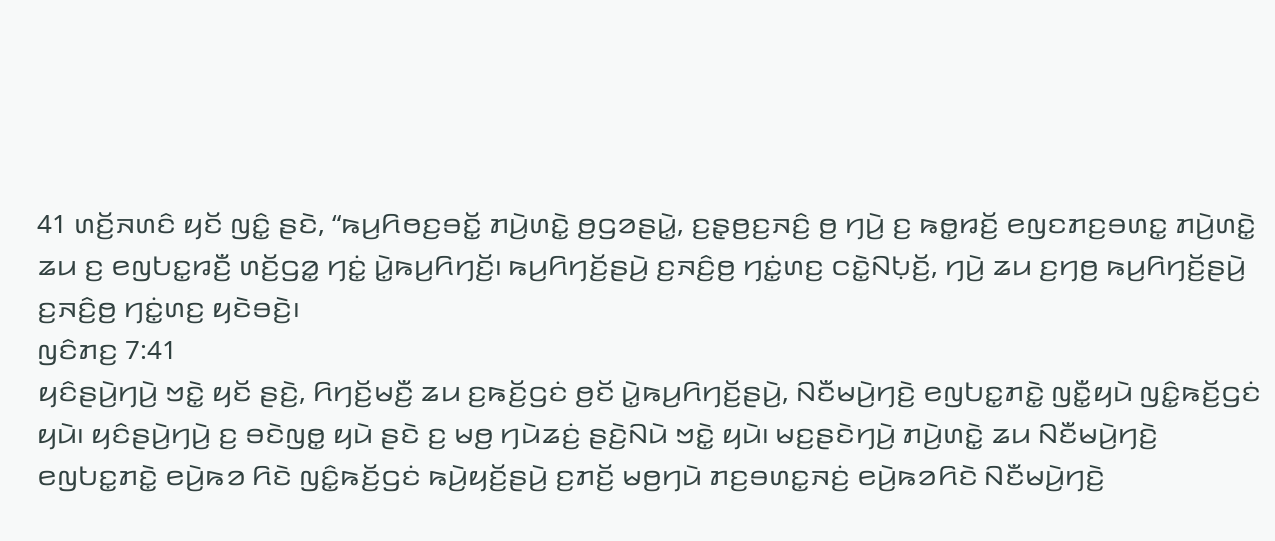41 ꤛꤢꤩ꤬ꤏꤛꤢꤨ ꤟꤢꤩ ꤜꤢꤨ꤭ ꤔꤢꤧ, “ꤒꤣ꤬ꤖꤥꤢ꤬ꤋꤢꤩ꤭ ꤊꤣꤧ꤬ꤛꤢꤧ꤭ ꤥ꤬ꤞꤤꤔꤣꤧ꤭, ꤢ꤬ꤔ꤫ꤥ꤬ꤢ꤬ꤏꤢꤨ꤬ ꤥ꤬ ꤚꤣꤧ꤬ ꤢ꤬ ꤒꤥ꤭ꤙꤢꤩ꤬ ꤕꤜꤢꤊꤢ꤬ꤋꤛꤢ꤭ ꤊꤣꤧ꤬ꤛꤢꤧ꤭ ꤘꤣ ꤢ꤬ ꤕꤜꤝꤢ꤭ꤙꤢꤪ꤬ ꤛꤢꤩ꤬ꤞꤤ꤭ ꤚꤢꤦ꤭ ꤣꤧ꤭ꤒꤣ꤬ꤖꤚꤢꤩ꤬꤯ ꤒꤣ꤬ꤖꤚꤢꤩ꤬ꤔꤣꤧ꤬ ꤢ꤬ꤏꤢꤨ꤬ꤥ꤬ ꤚꤢꤦ꤭ꤛꤢ꤬ ꤍꤢꤧ꤭ꤡꤝ꤫ꤢꤩ꤬, ꤚꤣꤧ꤬ ꤘꤣ ꤢ꤬ꤚꤥ꤬ ꤒꤣ꤬ꤖꤚꤢꤩ꤬ꤔꤣꤧ꤬ ꤢ꤬ꤏꤢꤨ꤬ꤥ꤬ ꤚꤢꤦ꤭ꤛꤢ꤬ ꤟꤢꤧꤋꤢꤧ꤬꤯
ꤜꤢꤨꤊꤢ꤬ 7:41
ꤟꤢꤨꤔꤣꤧ꤬ꤚꤣꤧ꤬ ꤠꤢꤧ꤭ ꤟꤢꤩ ꤔꤢꤧ꤬, ꤖꤚꤢꤩ꤬ꤗꤢꤪ꤬ ꤘꤣ ꤢ꤬ꤒꤢꤩ꤬ꤞꤢꤦ ꤥ꤬ꤢꤩ ꤣꤧ꤭ꤒꤣ꤬ꤖꤚꤢꤩ꤬ꤔꤣꤧ꤬, ꤡꤢꤪꤗꤣꤧ꤬ꤚꤢꤧ꤬ ꤕꤜꤝꤢ꤭ꤊꤢꤧ꤭ ꤜꤢꤪ꤭ꤟꤣꤧ ꤜꤢꤨ꤭ꤒꤢꤩ꤬ꤞꤢꤦ ꤟꤣꤧ꤯ ꤟꤢꤨꤔꤣꤧ꤬ꤚꤣꤧ꤬ ꤢ꤬ ꤋꤢꤧꤜꤥ꤭ ꤟꤣꤧ ꤔꤢꤧ ꤢ꤬ ꤗꤥ꤬ ꤚꤣꤧꤘꤢꤦ꤬ ꤔꤢꤧ꤬ꤡꤣꤧ ꤠꤢꤧ꤭ ꤟꤣꤧ꤯ ꤗꤢ꤬ꤔꤢꤧꤚꤣꤧ꤬ ꤊꤣꤧ꤬ꤛꤢꤧ꤭ ꤘꤣ ꤡꤢꤪꤗꤣꤧ꤬ꤚꤢꤧ꤬ ꤕꤜꤝꤢ꤭ꤊꤢꤧ꤭ ꤕꤣꤧ꤬ꤒꤤ ꤖꤢꤧ ꤜꤢꤨ꤭ꤒꤢꤩ꤬ꤞꤢꤦ ꤒꤣꤧ꤬ꤟꤢꤩ꤬ꤔꤣꤧ꤬ ꤢ꤬ꤊꤢꤩ꤬ ꤗꤥ꤬ꤚꤣꤧ ꤊꤢ꤬ꤋꤛꤢ꤭ꤏꤢꤦ꤬ ꤕꤣꤧ꤬ꤒꤤꤖꤢꤧ ꤡꤢꤪꤗꤣꤧ꤬ꤚꤢꤧ꤬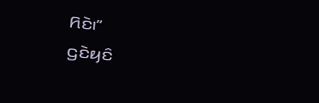ꤖꤢꤧ꤯”
ꤞꤢꤧꤟꤢꤨ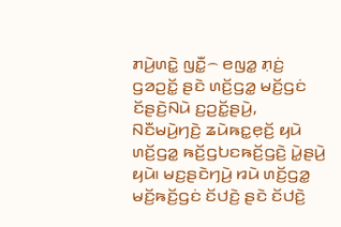ꤊꤣꤧ꤬ꤛꤢꤧ꤭ ꤜꤢꤪ꤭꤮ ꤕꤜꤤ꤭ ꤊ꤫ꤢꤦ꤬ ꤞꤤꤑꤢꤩ꤭ ꤔꤢꤧ ꤛꤢꤩ꤬ꤞꤤ꤭ ꤗꤢꤩ꤬ꤞꤢꤦ ꤢꤩꤔꤢꤧ꤬ꤡꤣꤧ ꤢ꤬ꤑꤢꤩ꤭ꤔꤣꤧ꤬, ꤡꤢꤪꤗꤣꤧ꤬ꤚꤢꤧ꤬ ꤘꤣꤧꤒꤢ꤭ꤕ꤫ꤢꤩ꤬ ꤟꤣꤧ ꤛꤢꤩ꤬ꤞꤤ꤭ ꤒꤢꤩ꤬ꤞꤝꤢꤒꤢꤩ꤬ꤞꤢꤧ꤬ ꤣꤧ꤭ꤔꤣꤧ꤬ ꤟꤣꤧ꤯ ꤗꤢ꤬ꤔꤢꤧꤚꤣꤧ꤬ ꤙꤣꤧ ꤛꤢꤩ꤬ꤞꤤ꤭ ꤗꤢꤩ꤬ꤒꤢꤩ꤬ꤞꤢꤦ ꤢꤩꤓꤢꤧ꤬ ꤔꤢꤧ ꤢꤩꤓꤢꤧ꤬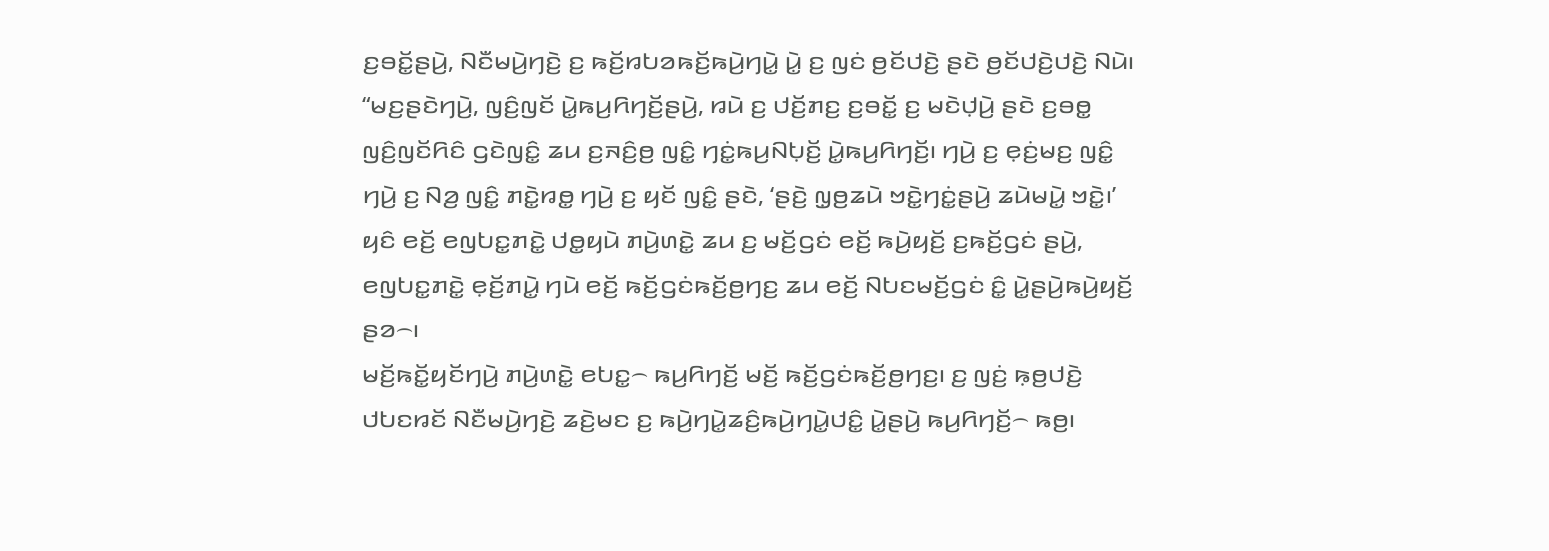ꤢ꤬ꤋꤢꤩ꤭ꤔꤣꤧ꤬, ꤡꤢꤪꤗꤣꤧ꤬ꤚꤢꤧ꤬ ꤢ꤬ ꤒꤢꤩ꤬ꤙꤝꤤꤒꤢꤩ꤬ꤒꤣꤧ꤬ꤚꤣꤧ꤭ ꤣꤧ꤭ ꤢ꤬ ꤜꤢꤦ ꤥ꤬ꤢꤩꤓꤢꤧ꤬ ꤔꤢꤧ ꤥ꤬ꤢꤩꤓꤢꤧ꤬ꤓꤢꤧ꤬ ꤡꤣꤧ꤯
“ꤗꤢ꤬ꤔꤢꤧꤚꤣꤧ꤬, ꤜꤢꤨ꤬ꤜꤢꤩ ꤣꤧ꤭ꤒꤣ꤬ꤖꤚꤢꤩ꤬ꤔꤣꤧ꤬, ꤙꤣꤧ ꤢ꤬ ꤓꤢꤩ꤬ꤊꤢ꤬ ꤢ꤬ꤋꤢꤩ꤭ ꤢ꤬ ꤗꤢꤧꤓ꤫ꤣꤧ꤬ ꤔꤢꤧ ꤢ꤬ꤋꤥ꤭ ꤜꤢꤨ꤬ꤜꤢꤩꤖꤢꤨ ꤞꤢꤧꤜꤢꤨ꤭ ꤘꤣ ꤢ꤬ꤏꤢꤨ꤬ꤥ꤬ ꤜꤢꤨ꤭ ꤚꤢꤦ꤭ꤒꤣ꤬ꤡꤝ꤫ꤢꤩ꤬ ꤣꤧ꤭ꤒꤣ꤬ꤖꤚꤢꤩ꤬꤯ ꤚꤣꤧ꤬ ꤢ꤬ ꤕ꤫ꤢꤦ꤬ꤗꤢ꤬ ꤜꤢꤨ꤭ ꤚꤣꤧ꤬ ꤢ꤬ ꤡꤤ꤬ ꤜꤢꤨ꤭ ꤊꤢꤧ꤭ꤙꤥ꤭ ꤚꤣꤧ꤬ ꤢ꤬ ꤟꤢꤩ ꤜꤢꤨ꤭ ꤔꤢꤧ, ‘ꤔꤢꤧ꤬ ꤜ꤫ꤥ꤬ꤘꤣꤧ ꤠꤢꤧ꤭ꤚꤢꤦ꤭ꤔꤣꤧ꤬ ꤘꤣꤧꤗꤣꤧ꤭ ꤠꤢꤧ꤭꤯’
ꤟꤢꤨ ꤕꤢꤩ꤬ ꤕꤜꤝꤢ꤭ꤊꤢꤧ꤭ ꤓꤥ꤭ꤟꤣꤧ ꤊꤣꤧ꤬ꤛꤢꤧ꤭ ꤘꤣ ꤢ꤬ ꤗꤢꤩ꤬ꤞꤢꤦ ꤕꤢꤩ꤬ ꤒꤣꤧ꤬ꤟꤢꤩ꤬ ꤢ꤬ꤒꤢꤩ꤬ꤞꤢꤦ ꤔꤣꤧ꤬, ꤕꤜꤝꤢ꤭ꤊꤢꤧ꤭ ꤕ꤫ꤢꤩ꤬ꤊꤣꤧ꤭ ꤚꤣꤧ ꤕꤢꤩ꤬ ꤒꤢꤩ꤬ꤞꤢꤦꤒꤢꤩ꤬ꤥ꤬ꤚꤢ꤬ ꤘꤣ ꤕꤢꤩ꤬ ꤡꤝꤢꤗꤢꤩ꤬ꤞꤢꤦ ꤢꤨ꤭ ꤣꤧ꤭ꤔꤣꤧ꤬ꤒꤣꤧ꤬ꤟꤢꤩ꤬ ꤔꤤ꤮꤯
ꤗꤢꤩ꤬ꤒꤢꤩ꤭ꤟꤢꤩꤚꤣꤧ꤬ ꤊꤣꤧ꤬ꤛꤢꤧ꤭ ꤕꤝꤢ꤭꤮ ꤒꤣ꤬ꤖꤚꤢꤩ꤬ ꤗꤢꤩ꤬ ꤒꤢꤩ꤬ꤞꤢꤦꤒꤢꤩ꤬ꤥ꤬ꤚꤢ꤬꤯ ꤢ꤬ ꤜꤢꤦ꤬ ꤒ꤫ꤥ꤬ꤓꤢꤧ꤬ ꤓꤝꤢꤙꤢꤩ ꤡꤢꤪꤗꤣꤧ꤬ꤚꤢꤧ꤬ ꤘꤢꤧ꤬ꤗꤢ ꤢ꤬ ꤒꤣꤧ꤬ꤚꤣꤧ꤭ꤘꤢꤨ꤬ꤒꤣꤧ꤬ꤚꤣꤧ꤭ꤓꤢꤨ꤭ ꤣꤧ꤭ꤔꤣꤧ꤬ ꤒꤣ꤬ꤖꤚꤢꤩ꤬꤮ ꤒꤥ꤬꤯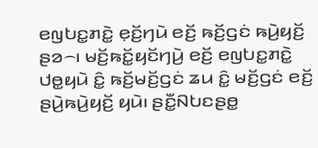ꤕꤜꤝꤢ꤭ꤊꤢꤧ꤭ ꤕ꤫ꤢꤩ꤬ꤚꤣꤧ ꤕꤢꤩ꤬ ꤒꤢꤩ꤬ꤞꤢꤦ ꤒꤣꤧ꤬ꤟꤢꤩ꤬ ꤔꤤ꤮꤯ ꤗꤢꤩ꤬ꤒꤢꤩ꤭ꤟꤢꤩꤚꤣꤧ꤬ ꤕꤢꤩ꤬ ꤕꤜꤝꤢ꤭ꤊꤢꤧ꤭ ꤓꤥ꤭ꤟꤣꤧ ꤢꤨ꤭ ꤒꤢꤩ꤬ꤗꤢꤩ꤬ꤞꤢꤦ ꤘꤣ ꤢꤨ꤭ ꤗꤢꤩ꤬ꤞꤢꤦ ꤕꤢꤩ꤬ ꤔꤣꤧ꤬ꤒꤣꤧ꤬ꤟꤢꤩ꤬ ꤟꤣꤧ꤯ ꤔꤢꤪ꤭ꤡꤝꤢꤔꤥ꤭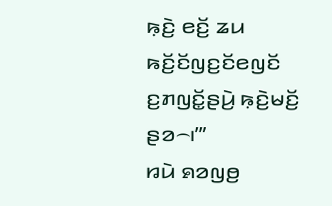ꤒ꤫ꤢꤧ꤬ ꤕꤢꤩ꤬ ꤘꤣ ꤒꤢꤩ꤬ꤢꤩꤜꤢ꤬ꤢꤩꤕꤜꤢꤩ ꤢ꤬ꤊꤜꤢꤩ꤭ꤔꤣꤧ꤬ ꤒ꤫ꤢꤧ꤬ꤗꤢꤩ꤬ ꤔꤤ꤮꤯’”
ꤙꤣꤧ ꤎꤤꤜꤥ꤬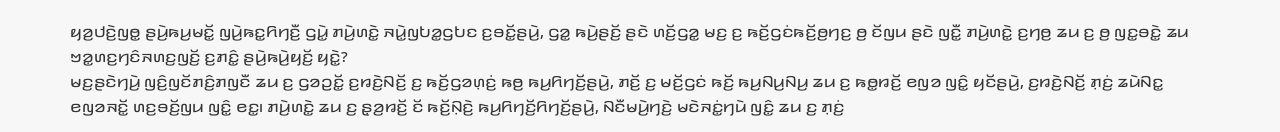ꤟꤤ꤬ꤓꤢꤧ꤬ꤜꤥ꤭ ꤔꤣꤧ꤬ꤒꤣ꤬ꤗꤢꤩ꤭ ꤜꤣꤧ꤬ꤒꤢ꤭ꤖꤚꤢꤪ꤬ ꤞꤣꤧ꤭ ꤊꤣꤧ꤬ꤛꤢꤧ꤭ ꤏꤣꤧ꤭ꤜꤝꤤ꤭ꤞꤝꤢ ꤢ꤬ꤋꤢꤩ꤭ꤔꤣꤧ꤬, ꤞꤤ꤭ ꤒꤣꤧ꤬ꤔꤢꤩ꤬ ꤔꤢꤧ ꤛꤢꤩ꤬ꤞꤤ꤭ ꤗꤢ꤬ ꤢ꤬ ꤒꤢꤩ꤬ꤞꤢꤦꤒꤢꤩ꤬ꤥ꤬ꤚꤢ꤬ ꤥ꤬ ꤢꤩꤜꤣ ꤔꤢꤧ ꤜꤢꤪ꤭ ꤊꤣꤧ꤬ꤛꤢꤧ꤭ ꤢ꤬ꤚꤥ꤬ ꤘꤣ ꤢ꤬ ꤥ꤬ ꤜꤢ꤭ꤋꤢꤧ꤭ ꤘꤣ ꤠꤤ꤭ꤛꤢ꤬ꤚꤢꤨꤏꤛꤢ꤬ꤜꤢꤩ꤬ ꤢ꤬ꤊꤢꤨ꤭ ꤔꤣꤧ꤬ꤒꤣꤧ꤬ꤟꤢꤩ꤬ ꤟꤢꤧ꤭?
ꤗꤢ꤬ꤔꤢꤧꤚꤣꤧ꤬ ꤜꤢꤨ꤬ꤜꤢꤩꤊꤢꤨ꤬ꤊꤜꤢꤪ ꤘꤣ ꤢ꤬ ꤞꤤꤑꤢꤩ꤭ ꤢ꤬ꤙꤢꤧ꤬ꤡꤢꤩ꤬ ꤢ꤬ ꤒꤢꤩ꤬ꤞꤤꤛ꤫ꤢꤦ꤬ ꤒꤥ꤬ ꤒꤣ꤬ꤖꤚꤢꤩ꤬ꤔꤣꤧ꤬, ꤊꤢꤩ꤬ ꤢ꤬ ꤗꤢꤩ꤬ꤞꤢꤦ ꤒꤢꤩ꤬ ꤒꤣ꤬ꤡꤣ꤬ꤡꤣ꤬ ꤘꤣ ꤢ꤬ ꤒꤥ꤭ꤙꤢꤩ꤬ ꤕꤜꤤ ꤜꤢꤨ꤭ ꤟꤢꤩꤔꤣꤧ꤬, ꤢ꤬ꤙꤢꤧ꤬ꤡꤢꤩ꤬ ꤊ꤫ꤢꤦ꤬ ꤘꤣꤧꤡꤢ꤭ ꤕꤜꤤꤏꤢꤩ꤭ ꤛꤢ꤬ꤋꤢꤩ꤬ꤜꤣ ꤜꤢꤨ꤭ ꤕꤢ꤭꤯ ꤊꤣꤧ꤬ꤛꤢꤧ꤭ ꤘꤣ ꤢ꤬ ꤔ꤫ꤤ꤬ꤙꤢꤩ꤬ ꤢꤩ ꤒꤢꤩ꤬ꤡ꤫ꤢꤧ꤬ ꤒꤣ꤬ꤖꤚꤢꤩ꤬ꤖꤚꤢꤩ꤬ꤔꤣꤧ꤬, ꤡꤢꤪꤗꤣꤧ꤬ꤚꤢꤧ꤬ ꤗꤢꤧꤏꤢꤦ꤭ꤚꤣꤧ ꤜꤢꤨ꤭ ꤘꤣ ꤢ꤬ ꤊ꤫ꤢꤦ꤬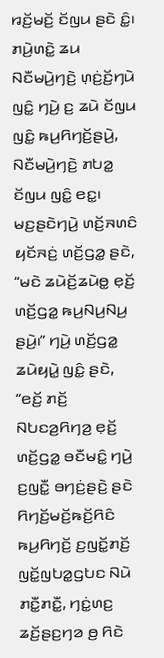ꤙꤢꤩ꤬ꤗꤢꤩ꤬ ꤢꤩꤜꤣ ꤔꤢꤧ ꤢꤨ꤭꤯ ꤊꤣꤧ꤬ꤛꤢꤧ꤭ ꤘꤣ ꤡꤢꤪꤗꤣꤧ꤬ꤚꤢꤧ꤬ ꤛ꤫ꤢꤦ꤬ꤢꤩ꤬ꤚꤣꤧ ꤜꤢꤨ꤭ ꤚꤣꤧ꤬ ꤢ꤬ ꤘꤣꤧ ꤢꤩꤜꤣ ꤜꤢꤨ꤭ ꤒꤣ꤬ꤖꤚꤢꤩ꤬ꤔꤣꤧ꤬, ꤡꤢꤪꤗꤣꤧ꤬ꤚꤢꤧ꤬ ꤊꤝꤤ꤭ ꤢꤩꤜꤣ ꤜꤢꤨ꤭ ꤕꤢ꤭꤯
ꤗꤢ꤬ꤔꤢꤧꤚꤣꤧ꤬ ꤛꤢꤩ꤬ꤏꤛꤢꤨ ꤟꤢꤩꤏꤢꤦ꤬ ꤛꤢꤩ꤬ꤞꤤ꤭ ꤔꤢꤧ, “ꤗꤢꤧ ꤘꤣꤧꤢꤩ꤬ꤘꤣꤧꤥ꤭ ꤕ꤫ꤢꤩ꤬ ꤛꤢꤩ꤬ꤞꤤ꤭ ꤒꤣ꤬ꤡꤣ꤬ꤡꤣ꤬ ꤔꤣꤧ꤬꤯” ꤚꤣꤧ꤬ ꤛꤢꤩ꤬ꤞꤤ꤭ ꤘꤣꤧꤟꤣꤧ꤭ ꤜꤢꤨ꤭ ꤔꤢꤧ, “ꤕꤢꤩ꤬ ꤊꤢꤩ꤬ ꤡꤝꤢꤤ꤬ꤖꤚꤤ꤬ ꤕ꤫ꤢꤩ꤬ ꤛꤢꤩ꤬ꤞꤤ꤭ ꤋꤢꤪꤗꤢꤨ꤭ ꤚꤣꤧ꤬ ꤢ꤬ꤜꤢꤪ꤭ ꤋꤚꤢꤦ꤬ꤔꤢꤧ꤬ ꤔꤢꤧ ꤖꤚꤢꤩ꤬ꤗꤢꤩ꤬ꤒꤢꤩ꤬ꤖꤢꤨ ꤒꤣ꤬ꤖꤚꤢꤩ꤬ ꤢ꤬ꤜꤢꤩ꤭ꤊꤢꤩ꤬ ꤜꤢꤩ꤭ꤜꤝꤤ꤭ꤞꤝꤢ ꤡꤣꤧ ꤊꤢꤪ꤭ꤊꤢꤪ꤭, ꤚꤢꤦ꤭ꤛꤢ꤬ ꤘꤢꤩ꤬ꤔꤢ꤬ꤚꤤ ꤥ꤬ ꤖꤢꤧ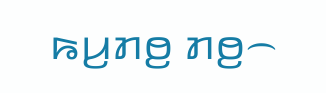ꤒꤣ꤬ꤊꤥ꤬ ꤊꤥ꤬꤮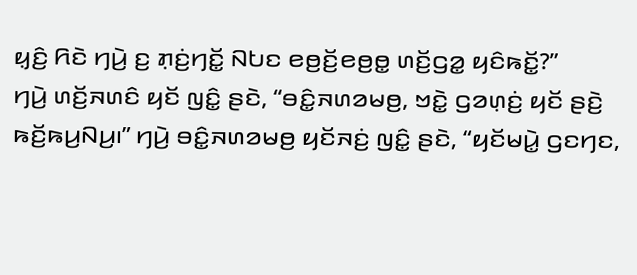ꤟ꤫ꤢꤨ꤬ ꤖꤢꤧ ꤚꤣꤧ꤬ ꤢ꤬ ꤊ꤫ꤢꤦ꤬ꤚꤢꤩ꤭ ꤡꤝꤢ ꤕꤥ꤬ꤢꤩ꤬ꤕꤥ꤬ꤥ꤭ ꤛꤢꤩ꤬ꤞꤤ꤭ ꤟꤢꤨꤒꤢꤩ꤭?”
ꤚꤣꤧ꤬ ꤛꤢꤩ꤬ꤏꤛꤢꤨ ꤟꤢꤩ ꤜꤢꤨ꤭ ꤔꤢꤧ, “ꤋꤢꤨ꤭ꤏꤛꤤꤗꤥ꤬, ꤠꤢꤧ꤭ ꤞꤤꤛ꤫ꤢꤦ꤬ ꤟꤢꤩ ꤔꤢꤧ꤬ ꤒꤢꤩ꤬ꤒꤣ꤬ꤡꤣ꤬꤯” ꤚꤣꤧ꤬ ꤋꤢꤨ꤭ꤏꤛꤤꤗꤥ꤬ ꤟꤢꤩꤏꤢꤦ꤬ ꤜꤢꤨ꤭ ꤔꤢꤧ, “ꤟꤢꤩꤗꤣꤧ꤭ ꤞꤢꤚꤢ,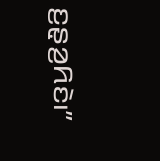ꤢ꤬ꤔ꤫ꤤ꤬ꤖꤢꤧ꤯”